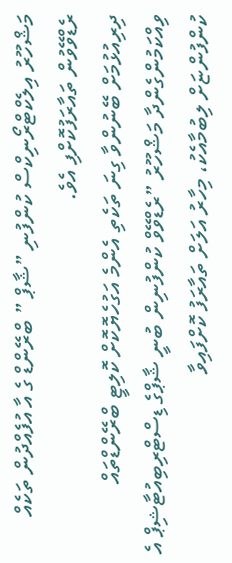މަޝްހޫރު އިލެކްޓްރޯނިކްސް ކުންފުނި ”ޝާޕް ” ބްރޭންޑް ގެ އާ އުފެއްދުން ތަކެއް ރެޑްވޭވުން ތައާރަފުކޮށްފި އެވެ.
ދިރިއުޅުމަށް ބޭނުންވާ ގިނަ ތަކެތި އެންމެ އަގުހެޔޮކޮށް ކޮލިޓީ ބްރޭންޑްތައް ވިއްކަމުންގެންދާ މަޝްހޫރު ”ރެޑްވޭވް ކުންފުނިން ބުނީ ޝާޕްގެ ޑިސްޓްރިބިއުޓާޝިޕް އެ ކުންފުންޏަށް ލިބުމާއެކު، މިހާރު އަލަށް ތައާރަފު ކޮށްފައިވާ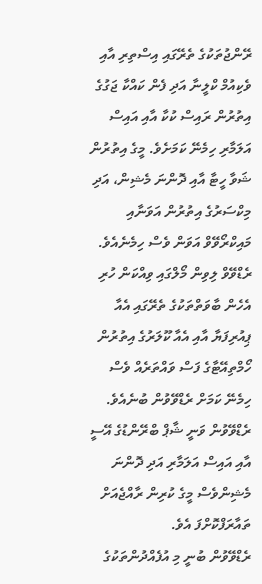ރޭންޖުތަކުގެ ތެރޭގައި އިސްތިރި އާއި ވެކިއުމް ކްލީނާ އަދި ފެން ކައްކާ ޖަގުގެ އިތުރުން ރައިސް ކުކާ އާއި އައިސް އަލަމާރި ހިމެނޭ ކަމަށެވެ. މީގެ އިތުރުން ޝަވާ ހީޓާ އާއި ދޮންނަ މެޝިން، އަދި މިކްސަރުގެ އިތުރުން އަވަނާއި މައިކްރޯވޭވް އަވަން ވެސް ހިމެނެއެވެ.
ރެޑްވޭވް ލިވިން މޯލްގައި ވިއްކަން ހުރި އެހެން ބާވަތްތަކުގެ ތެރޭގައި އެއާ ޕިއުރިފަޔާ އާއި އެއާ ކޫލަރުގެ އިތުރުން ހޯމްތިއޭޓާގެ ފަސް ވައްތަރެއް ވެސް ހިމެނޭ ކަމަށް ރެޑްވޭވުން ބުނެއެވެ.
ރެޑްވޭވުން ވަނީ ޝާޕް ބްރޭންޑުގެ އޭސީ އާއި އައިސް އަލަމާރި އަދި ދޮންނަ މެޝިންވެސް މީގެ ކުރިން ރާއްޖެއަށް ތައާރަފްކޮށްފަ އެވެ.
ރެޑްވޭވުން ބުނީ މި އުފެއްދުންތަކުގެ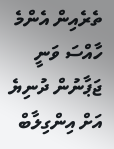ތެރެއިން އެންމެ ހާއްސަ ވަނީ ޖަޕާނުން ދުނިޔެ އަށް އިންގިލާބް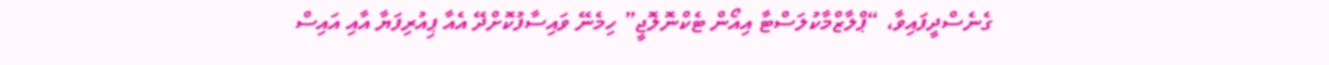ގެނެސްދީފައިވާ، “ޕްލާޒްމާކުލަސްޓާ އިއޯން ޓެކްނޮލޮޖީ” ހިމެނޭ ވައިސާފުކޮށްދޭ އެއާ ޕިއުރިފަޔާ އާއި އައިސް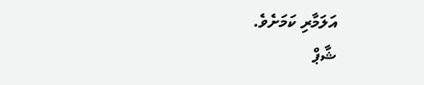އަލަމާރި ކަމަށެވެ.
ޝާޕް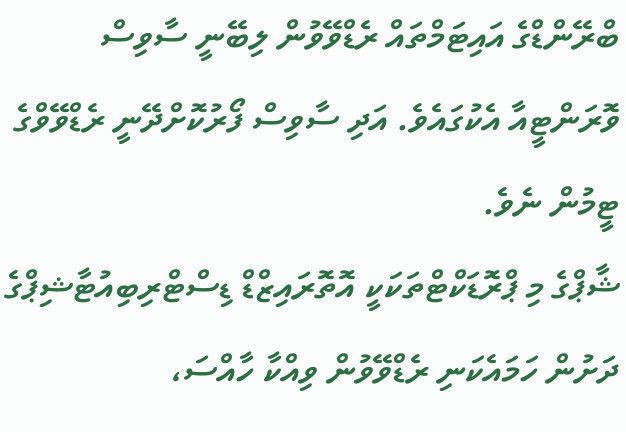ބްރޭންޑްގެ އައިޓަމްތައް ރެޑްވޭވުން ލިބޭނީ ސާވިސް ވޮރަންޓީއާ އެކުގައެވެ. އަދި ސާވިސް ފޯރުކޮށްދޭނީ ރެޑްވޭވްގެ ޓީމުން ނެވެ.
ޝާޕްގެ މި ޕްރޮޑަކްޓްތަކަކީ އޮތޮރައިޒްޑް ޑިސްޓްރިބިއުޓާޝިޕްގެ ދަށުން ހަމައެކަނި ރެޑްވޭވުން ވިއްކާ ހާއްސަ،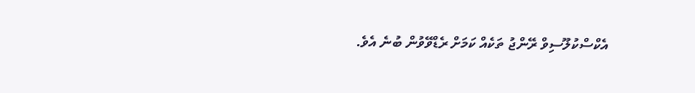އެކްސްކުލޫސިވް ރޭންޖު ތަކެއް ކަމަށް ރެޑްވޭވުން ބުނެ އެވެ.